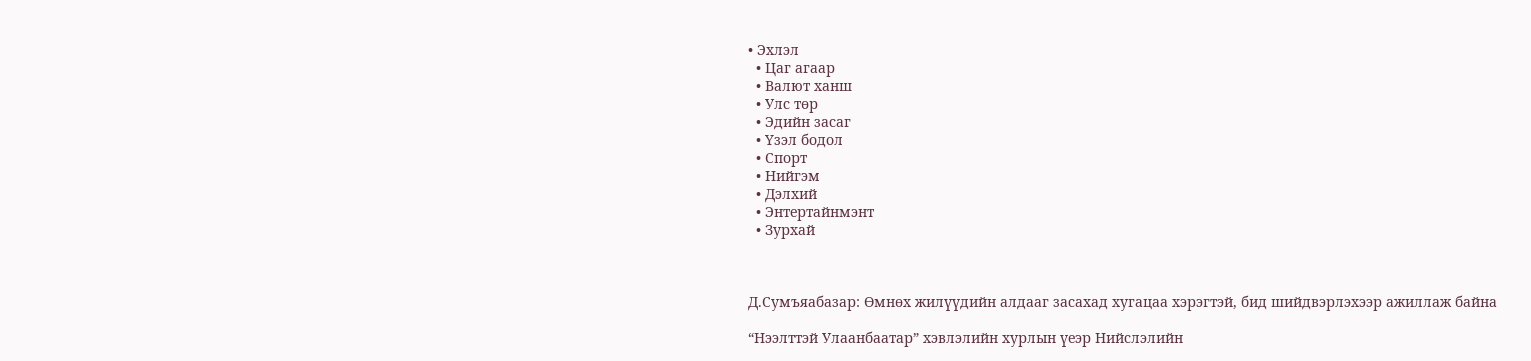• Эхлэл
  • Цаг агаар
  • Валют ханш
  • Улс төр
  • Эдийн засаг
  • Үзэл бодол
  • Спорт
  • Нийгэм
  • Дэлхий
  • Энтертайнмэнт
  • Зурхай



Д.Сумъяабазар: Өмнөх жилүүдийн алдааг засахад хугацаа хэрэгтэй, бид шийдвэрлэхээр ажиллаж байна

“Нээлттэй Улаанбаатар” хэвлэлийн хурлын үеэр Нийслэлийн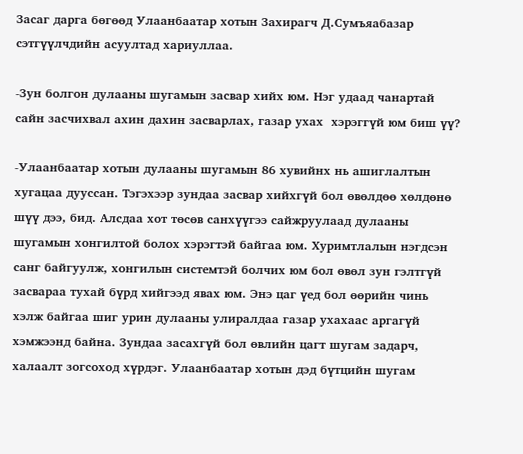Засаг дарга бөгөөд Улаанбаатар хотын Захирагч Д.Сумъяабазар сэтгүүлчдийн асуултад хариуллаа.

-Зун болгон дулааны шугамын засвар хийх юм. Нэг удаад чанартай сайн засчихвал ахин дахин засварлах, газар ухах  хэрэггүй юм биш үү?

-Улаанбаатар хотын дулааны шугамын 86 хувийнх нь ашиглалтын хугацаа дууссан. Тэгэхээр зундаа засвар хийхгүй бол өвөлдөө хөлдөнө шүү дээ, бид. Алсдаа хот төсөв санхүүгээ сайжруулаад дулааны шугамын хонгилтой болох хэрэгтэй байгаа юм. Хуримтлалын нэгдсэн санг байгуулж, хонгилын системтэй болчих юм бол өвөл зун гэлтгүй засвараа тухай бүрд хийгээд явах юм. Энэ цаг үед бол өөрийн чинь хэлж байгаа шиг урин дулааны улиралдаа газар ухахаас аргагүй хэмжээнд байна. Зундаа засахгүй бол өвлийн цагт шугам задарч, халаалт зогсоход хүрдэг. Улаанбаатар хотын дэд бүтцийн шугам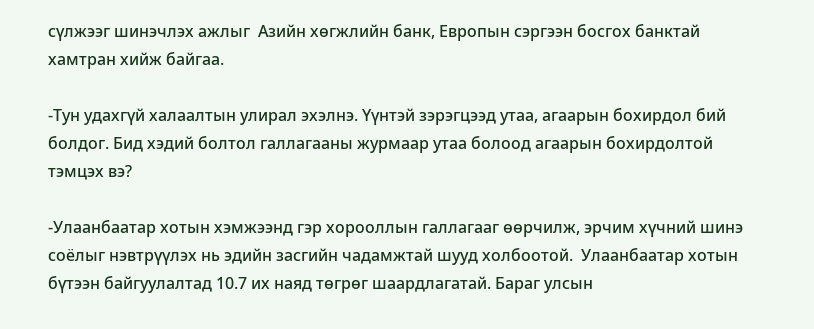сүлжээг шинэчлэх ажлыг  Азийн хөгжлийн банк, Европын сэргээн босгох банктай хамтран хийж байгаа.

-Тун удахгүй халаалтын улирал эхэлнэ. Үүнтэй зэрэгцээд утаа, агаарын бохирдол бий болдог. Бид хэдий болтол галлагааны журмаар утаа болоод агаарын бохирдолтой тэмцэх вэ?

-Улаанбаатар хотын хэмжээнд гэр хорооллын галлагааг өөрчилж, эрчим хүчний шинэ соёлыг нэвтрүүлэх нь эдийн засгийн чадамжтай шууд холбоотой.  Улаанбаатар хотын бүтээн байгуулалтад 10.7 их наяд төгрөг шаардлагатай. Бараг улсын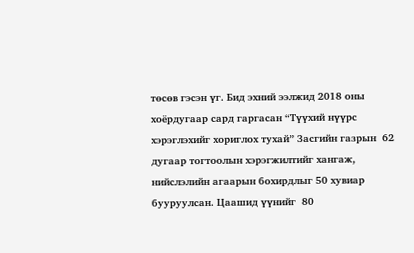төсөв гэсэн үг. Бид эхний ээлжид 2018 оны хоёрдугаар сард гаргасан “Түүхий нүүрс хэрэглэхийг хориглох тухай” Засгийн газрын  62 дугаар тогтоолын хэрэгжилтийг хангаж,  нийслэлийн агаарын бохирдлыг 50 хувиар бууруулсан. Цаашид үүнийг  80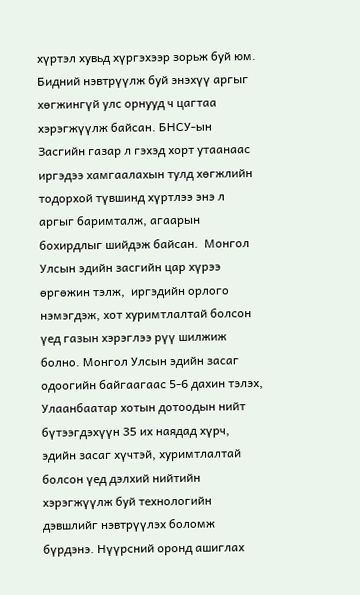хүртэл хувьд хүргэхээр зорьж буй юм. Бидний нэвтрүүлж буй энэхүү аргыг хөгжингүй улс орнууд ч цагтаа хэрэгжүүлж байсан. БНСУ-ын Засгийн газар л гэхэд хорт утаанаас иргэдээ хамгаалахын тулд хөгжлийн тодорхой түвшинд хүртлээ энэ л аргыг баримталж, агаарын бохирдлыг шийдэж байсан.  Монгол Улсын эдийн засгийн цар хүрээ өргөжин тэлж,  иргэдийн орлого нэмэгдэж, хот хуримтлалтай болсон үед газын хэрэглээ рүү шилжиж болно. Монгол Улсын эдийн засаг одоогийн байгаагаас 5-6 дахин тэлэх, Улаанбаатар хотын дотоодын нийт бүтээгдэхүүн 35 их наядад хүрч, эдийн засаг хүчтэй, хуримтлалтай болсон үед дэлхий нийтийн хэрэгжүүлж буй технологийн дэвшлийг нэвтрүүлэх боломж бүрдэнэ. Нүүрсний оронд ашиглах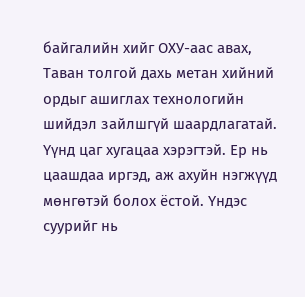байгалийн хийг ОХУ-аас авах, Таван толгой дахь метан хийний ордыг ашиглах технологийн шийдэл зайлшгүй шаардлагатай. Үүнд цаг хугацаа хэрэгтэй. Ер нь цаашдаа иргэд, аж ахуйн нэгжүүд мөнгөтэй болох ёстой. Үндэс суурийг нь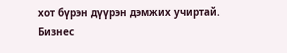хот бүрэн дүүрэн дэмжих учиртай. Бизнес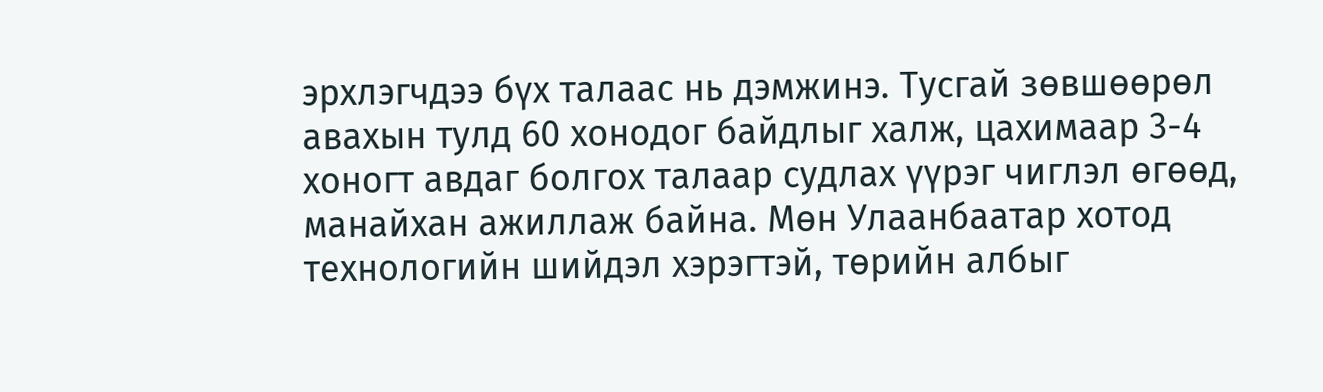эрхлэгчдээ бүх талаас нь дэмжинэ. Тусгай зөвшөөрөл авахын тулд 60 хонодог байдлыг халж, цахимаар 3-4 хоногт авдаг болгох талаар судлах үүрэг чиглэл өгөөд, манайхан ажиллаж байна. Мөн Улаанбаатар хотод технологийн шийдэл хэрэгтэй, төрийн албыг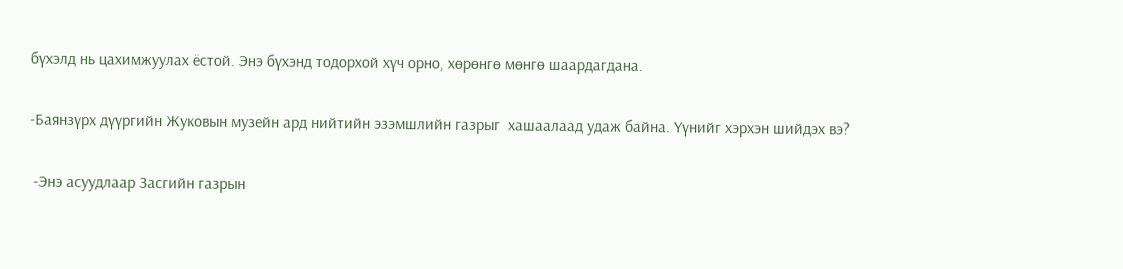бүхэлд нь цахимжуулах ёстой. Энэ бүхэнд тодорхой хүч орно, хөрөнгө мөнгө шаардагдана.

-Баянзүрх дүүргийн Жуковын музейн ард нийтийн эзэмшлийн газрыг  хашаалаад удаж байна. Үүнийг хэрхэн шийдэх вэ?

 -Энэ асуудлаар Засгийн газрын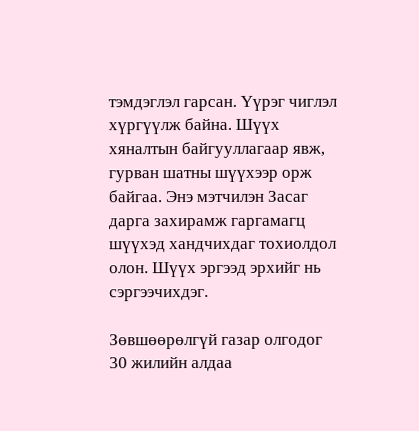тэмдэглэл гарсан. Үүрэг чиглэл хүргүүлж байна. Шүүх хяналтын байгууллагаар явж, гурван шатны шүүхээр орж байгаа. Энэ мэтчилэн Засаг дарга захирамж гаргамагц шүүхэд хандчихдаг тохиолдол олон. Шүүх эргээд эрхийг нь сэргээчихдэг.

Зөвшөөрөлгүй газар олгодог  30 жилийн алдаа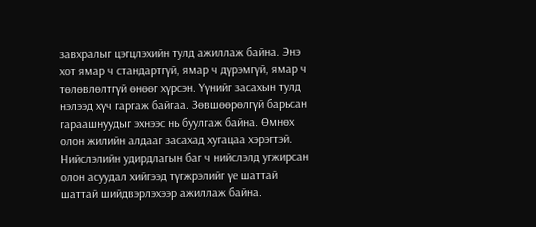завхралыг цэгцлэхийн тулд ажиллаж байна. Энэ хот ямар ч стандартгүй, ямар ч дүрэмгүй, ямар ч төлөвлөлтгүй өнөөг хүрсэн. Үүнийг засахын тулд нэлээд хүч гаргаж байгаа. Зөвшөөрөлгүй барьсан гараашнуудыг эхнээс нь буулгаж байна. Өмнөх олон жилийн алдааг засахад хугацаа хэрэгтэй. Нийслэлийн удирдлагын баг ч нийслэлд угжирсан олон асуудал хийгээд түгжрэлийг үе шаттай шаттай шийдвэрлэхээр ажиллаж байна.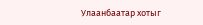Улаанбаатар хотыг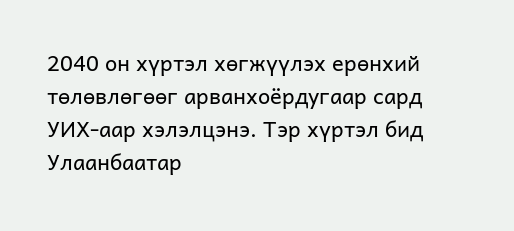2040 он хүртэл хөгжүүлэх ерөнхий төлөвлөгөөг арванхоёрдугаар сард УИХ-аар хэлэлцэнэ. Тэр хүртэл бид Улаанбаатар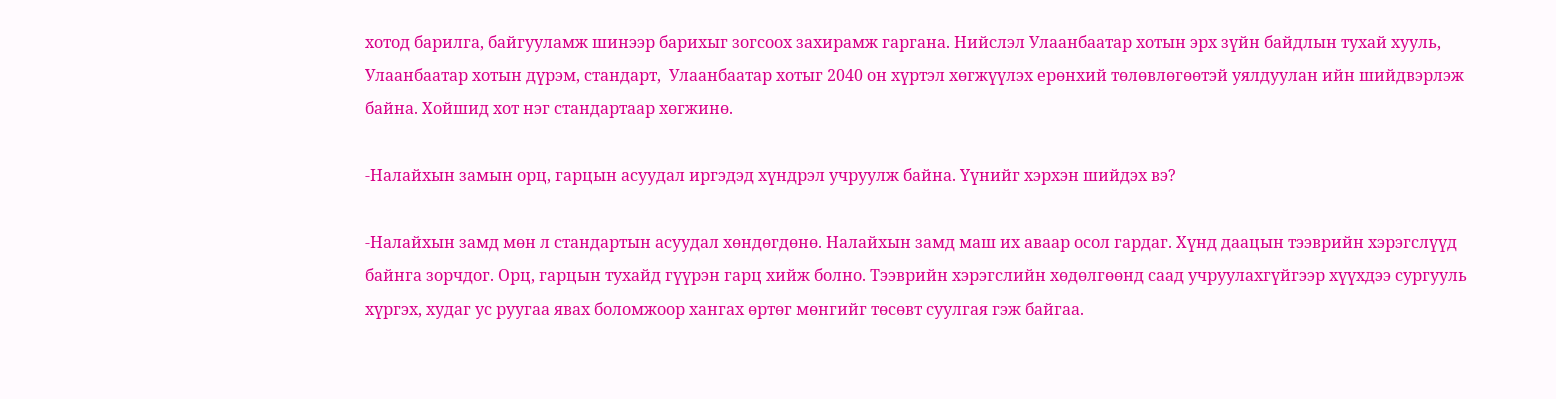хотод барилга, байгууламж шинээр барихыг зогсоох захирамж гаргана. Нийслэл Улаанбаатар хотын эрх зүйн байдлын тухай хууль, Улаанбаатар хотын дүрэм, стандарт,  Улаанбаатар хотыг 2040 он хүртэл хөгжүүлэх ерөнхий төлөвлөгөөтэй уялдуулан ийн шийдвэрлэж байна. Хойшид хот нэг стандартаар хөгжинө.

-Налайхын замын орц, гарцын асуудал иргэдэд хүндрэл учруулж байна. Үүнийг хэрхэн шийдэх вэ?

-Налайхын замд мөн л стандартын асуудал хөндөгдөнө. Налайхын замд маш их аваар осол гардаг. Хүнд даацын тээврийн хэрэгслүүд байнга зорчдог. Орц, гарцын тухайд гүүрэн гарц хийж болно. Тээврийн хэрэгслийн хөдөлгөөнд саад учруулахгүйгээр хүүхдээ сургууль хүргэх, худаг ус руугаа явах боломжоор хангах өртөг мөнгийг төсөвт суулгая гэж байгаа.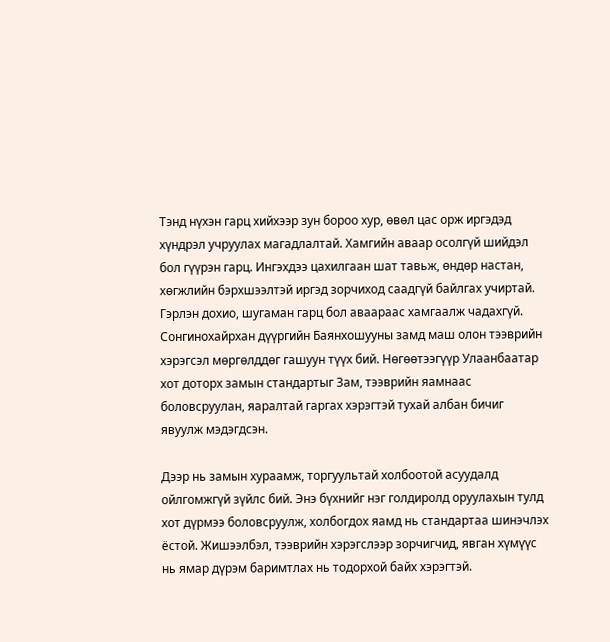Тэнд нүхэн гарц хийхээр зун бороо хур, өвөл цас орж иргэдэд хүндрэл учруулах магадлалтай. Хамгийн аваар осолгүй шийдэл бол гүүрэн гарц. Ингэхдээ цахилгаан шат тавьж, өндөр настан, хөгжлийн бэрхшээлтэй иргэд зорчиход саадгүй байлгах учиртай. Гэрлэн дохио, шугаман гарц бол аваараас хамгаалж чадахгүй. Сонгинохайрхан дүүргийн Баянхошууны замд маш олон тээврийн хэрэгсэл мөргөлддөг гашуун түүх бий. Нөгөөтээгүүр Улаанбаатар хот доторх замын стандартыг Зам, тээврийн яамнаас боловсруулан, яаралтай гаргах хэрэгтэй тухай албан бичиг явуулж мэдэгдсэн.

Дээр нь замын хураамж, торгуультай холбоотой асуудалд ойлгомжгүй зүйлс бий. Энэ бүхнийг нэг голдиролд оруулахын тулд хот дүрмээ боловсруулж, холбогдох яамд нь стандартаа шинэчлэх ёстой. Жишээлбэл, тээврийн хэрэгслээр зорчигчид, явган хүмүүс нь ямар дүрэм баримтлах нь тодорхой байх хэрэгтэй.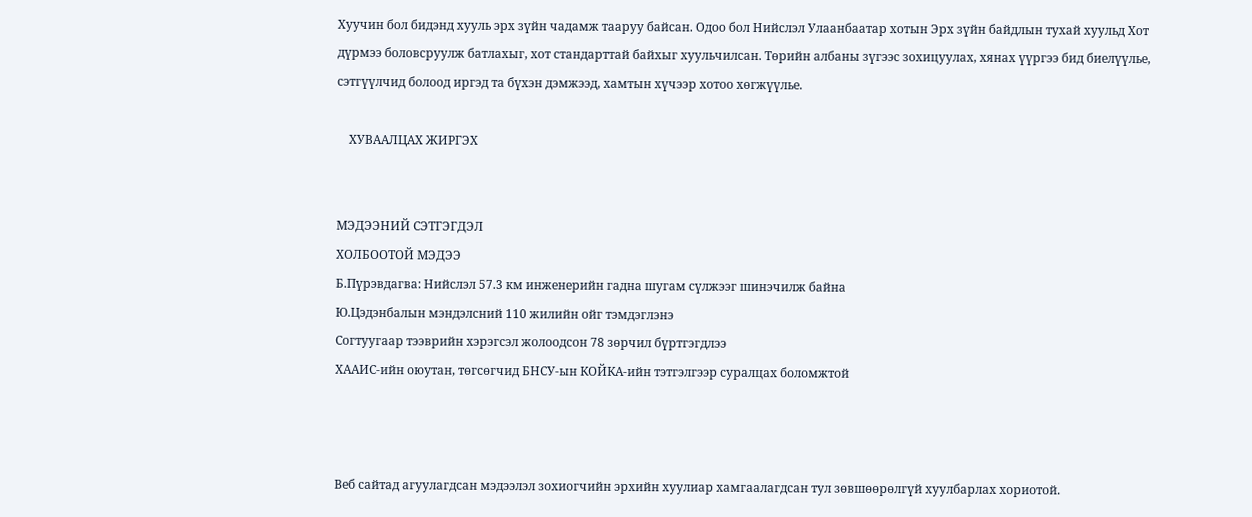Хуучин бол бидэнд хууль эрх зүйн чадамж тааруу байсан. Одоо бол Нийслэл Улаанбаатар хотын Эрх зүйн байдлын тухай хуульд Хот дүрмээ боловсруулж батлахыг, хот стандарттай байхыг хуульчилсан. Төрийн албаны зүгээс зохицуулах, хянах үүргээ бид биелүүлье, сэтгүүлчид болоод иргэд та бүхэн дэмжээд, хамтын хүчээр хотоо хөгжүүлье.

    ХУВААЛЦАХ ЖИРГЭХ


МЭДЭЭНИЙ СЭТГЭГДЭЛ
ХОЛБООТОЙ МЭДЭЭ
Б.Пүрэвдагва: Нийслэл 57.3 км инженерийн гадна шугам сүлжээг шинэчилж байна
Ю.Цэдэнбалын мэндэлсний 110 жилийн ойг тэмдэглэнэ
Согтуугаар тээврийн хэрэгсэл жолоодсон 78 зөрчил бүртгэгдлээ
ХААИС-ийн оюутан, төгсөгчид БНСУ-ын КОЙКА-ийн тэтгэлгээр суралцах боломжтой



Веб сайтад агуулагдсан мэдээлэл зохиогчийн эрхийн хуулиар хамгаалагдсан тул зөвшөөрөлгүй хуулбарлах хориотой.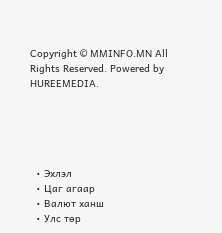Copyright © MMINFO.MN All Rights Reserved. Powered by HUREEMEDIA.





  • Эхлэл
  • Цаг агаар
  • Валют ханш
  • Улс төр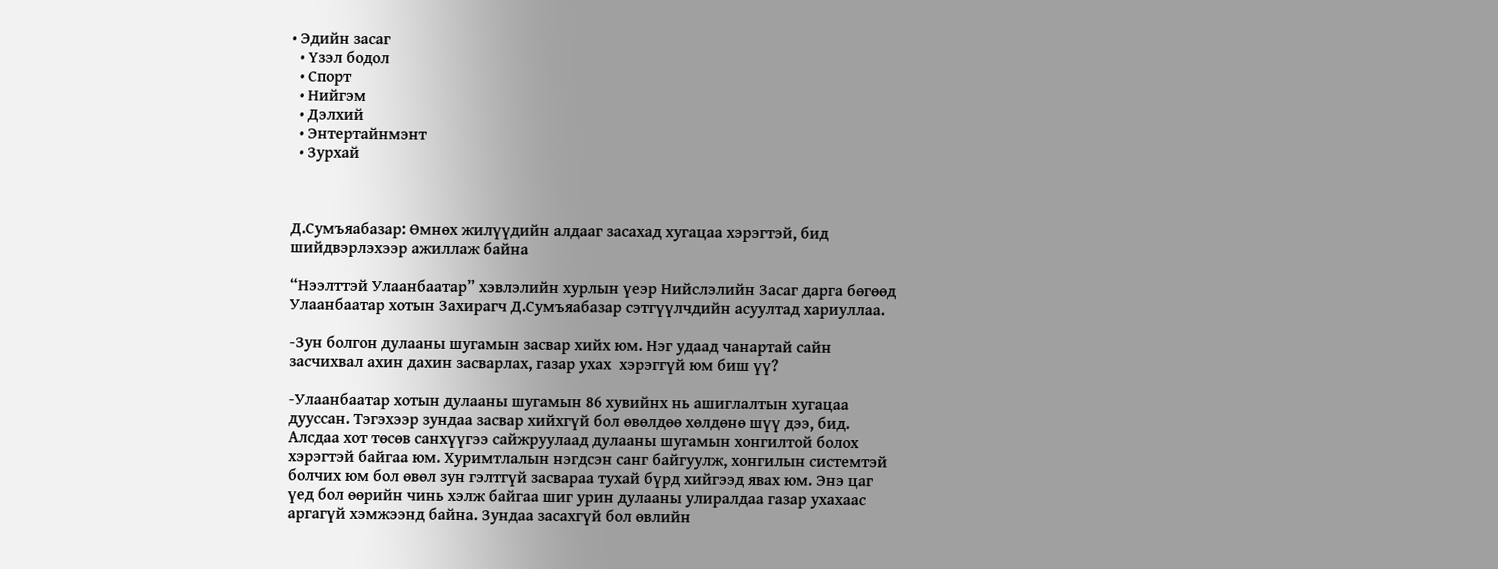• Эдийн засаг
  • Үзэл бодол
  • Спорт
  • Нийгэм
  • Дэлхий
  • Энтертайнмэнт
  • Зурхай



Д.Сумъяабазар: Өмнөх жилүүдийн алдааг засахад хугацаа хэрэгтэй, бид шийдвэрлэхээр ажиллаж байна

“Нээлттэй Улаанбаатар” хэвлэлийн хурлын үеэр Нийслэлийн Засаг дарга бөгөөд Улаанбаатар хотын Захирагч Д.Сумъяабазар сэтгүүлчдийн асуултад хариуллаа.

-Зун болгон дулааны шугамын засвар хийх юм. Нэг удаад чанартай сайн засчихвал ахин дахин засварлах, газар ухах  хэрэггүй юм биш үү?

-Улаанбаатар хотын дулааны шугамын 86 хувийнх нь ашиглалтын хугацаа дууссан. Тэгэхээр зундаа засвар хийхгүй бол өвөлдөө хөлдөнө шүү дээ, бид. Алсдаа хот төсөв санхүүгээ сайжруулаад дулааны шугамын хонгилтой болох хэрэгтэй байгаа юм. Хуримтлалын нэгдсэн санг байгуулж, хонгилын системтэй болчих юм бол өвөл зун гэлтгүй засвараа тухай бүрд хийгээд явах юм. Энэ цаг үед бол өөрийн чинь хэлж байгаа шиг урин дулааны улиралдаа газар ухахаас аргагүй хэмжээнд байна. Зундаа засахгүй бол өвлийн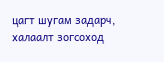цагт шугам задарч, халаалт зогсоход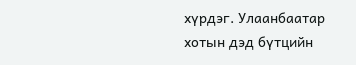хүрдэг. Улаанбаатар хотын дэд бүтцийн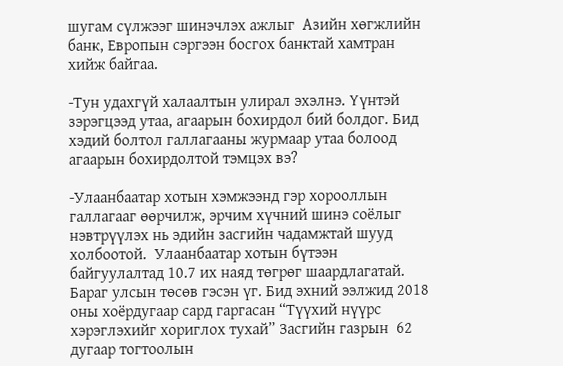шугам сүлжээг шинэчлэх ажлыг  Азийн хөгжлийн банк, Европын сэргээн босгох банктай хамтран хийж байгаа.

-Тун удахгүй халаалтын улирал эхэлнэ. Үүнтэй зэрэгцээд утаа, агаарын бохирдол бий болдог. Бид хэдий болтол галлагааны журмаар утаа болоод агаарын бохирдолтой тэмцэх вэ?

-Улаанбаатар хотын хэмжээнд гэр хорооллын галлагааг өөрчилж, эрчим хүчний шинэ соёлыг нэвтрүүлэх нь эдийн засгийн чадамжтай шууд холбоотой.  Улаанбаатар хотын бүтээн байгуулалтад 10.7 их наяд төгрөг шаардлагатай. Бараг улсын төсөв гэсэн үг. Бид эхний ээлжид 2018 оны хоёрдугаар сард гаргасан “Түүхий нүүрс хэрэглэхийг хориглох тухай” Засгийн газрын  62 дугаар тогтоолын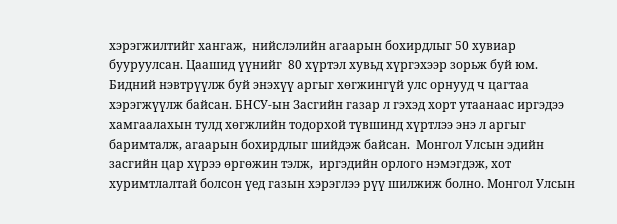хэрэгжилтийг хангаж,  нийслэлийн агаарын бохирдлыг 50 хувиар бууруулсан. Цаашид үүнийг  80 хүртэл хувьд хүргэхээр зорьж буй юм. Бидний нэвтрүүлж буй энэхүү аргыг хөгжингүй улс орнууд ч цагтаа хэрэгжүүлж байсан. БНСУ-ын Засгийн газар л гэхэд хорт утаанаас иргэдээ хамгаалахын тулд хөгжлийн тодорхой түвшинд хүртлээ энэ л аргыг баримталж, агаарын бохирдлыг шийдэж байсан.  Монгол Улсын эдийн засгийн цар хүрээ өргөжин тэлж,  иргэдийн орлого нэмэгдэж, хот хуримтлалтай болсон үед газын хэрэглээ рүү шилжиж болно. Монгол Улсын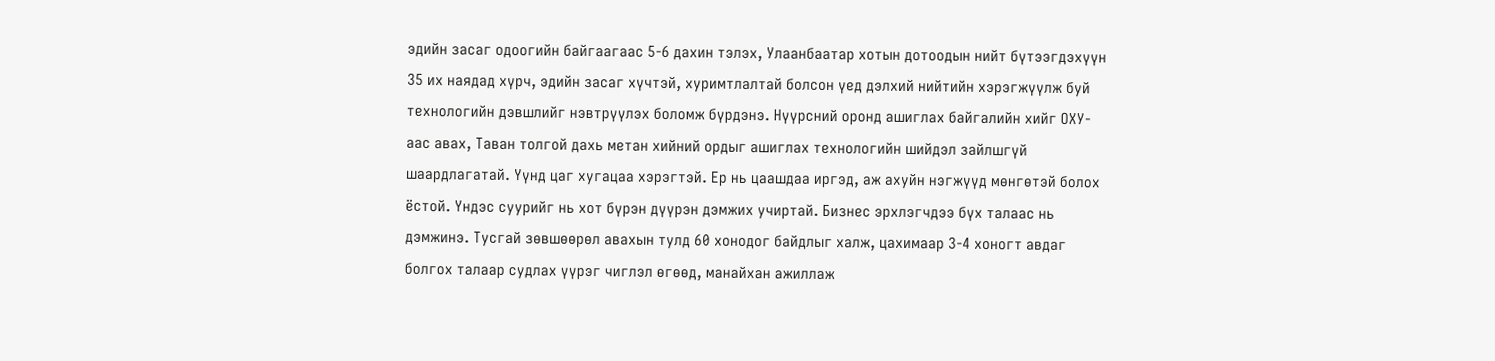эдийн засаг одоогийн байгаагаас 5-6 дахин тэлэх, Улаанбаатар хотын дотоодын нийт бүтээгдэхүүн 35 их наядад хүрч, эдийн засаг хүчтэй, хуримтлалтай болсон үед дэлхий нийтийн хэрэгжүүлж буй технологийн дэвшлийг нэвтрүүлэх боломж бүрдэнэ. Нүүрсний оронд ашиглах байгалийн хийг ОХУ-аас авах, Таван толгой дахь метан хийний ордыг ашиглах технологийн шийдэл зайлшгүй шаардлагатай. Үүнд цаг хугацаа хэрэгтэй. Ер нь цаашдаа иргэд, аж ахуйн нэгжүүд мөнгөтэй болох ёстой. Үндэс суурийг нь хот бүрэн дүүрэн дэмжих учиртай. Бизнес эрхлэгчдээ бүх талаас нь дэмжинэ. Тусгай зөвшөөрөл авахын тулд 60 хонодог байдлыг халж, цахимаар 3-4 хоногт авдаг болгох талаар судлах үүрэг чиглэл өгөөд, манайхан ажиллаж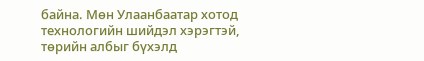байна. Мөн Улаанбаатар хотод технологийн шийдэл хэрэгтэй, төрийн албыг бүхэлд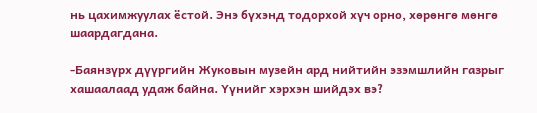нь цахимжуулах ёстой. Энэ бүхэнд тодорхой хүч орно, хөрөнгө мөнгө шаардагдана.

-Баянзүрх дүүргийн Жуковын музейн ард нийтийн эзэмшлийн газрыг  хашаалаад удаж байна. Үүнийг хэрхэн шийдэх вэ?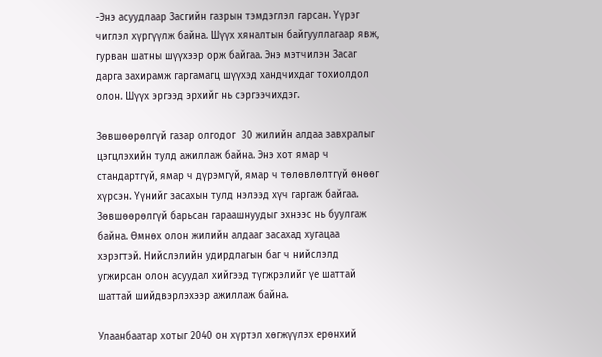-Энэ асуудлаар Засгийн газрын тэмдэглэл гарсан. Үүрэг чиглэл хүргүүлж байна. Шүүх хяналтын байгууллагаар явж, гурван шатны шүүхээр орж байгаа. Энэ мэтчилэн Засаг дарга захирамж гаргамагц шүүхэд хандчихдаг тохиолдол олон. Шүүх эргээд эрхийг нь сэргээчихдэг.

Зөвшөөрөлгүй газар олгодог  30 жилийн алдаа завхралыг цэгцлэхийн тулд ажиллаж байна. Энэ хот ямар ч стандартгүй, ямар ч дүрэмгүй, ямар ч төлөвлөлтгүй өнөөг хүрсэн. Үүнийг засахын тулд нэлээд хүч гаргаж байгаа. Зөвшөөрөлгүй барьсан гараашнуудыг эхнээс нь буулгаж байна. Өмнөх олон жилийн алдааг засахад хугацаа хэрэгтэй. Нийслэлийн удирдлагын баг ч нийслэлд угжирсан олон асуудал хийгээд түгжрэлийг үе шаттай шаттай шийдвэрлэхээр ажиллаж байна.

Улаанбаатар хотыг 2040 он хүртэл хөгжүүлэх ерөнхий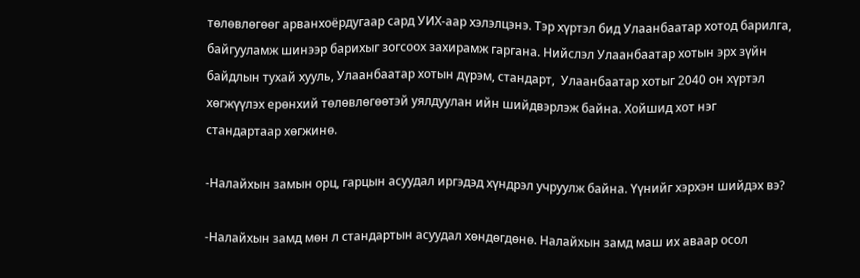төлөвлөгөөг арванхоёрдугаар сард УИХ-аар хэлэлцэнэ. Тэр хүртэл бид Улаанбаатар хотод барилга, байгууламж шинээр барихыг зогсоох захирамж гаргана. Нийслэл Улаанбаатар хотын эрх зүйн байдлын тухай хууль, Улаанбаатар хотын дүрэм, стандарт,  Улаанбаатар хотыг 2040 он хүртэл хөгжүүлэх ерөнхий төлөвлөгөөтэй уялдуулан ийн шийдвэрлэж байна. Хойшид хот нэг стандартаар хөгжинө.

-Налайхын замын орц, гарцын асуудал иргэдэд хүндрэл учруулж байна. Үүнийг хэрхэн шийдэх вэ?

-Налайхын замд мөн л стандартын асуудал хөндөгдөнө. Налайхын замд маш их аваар осол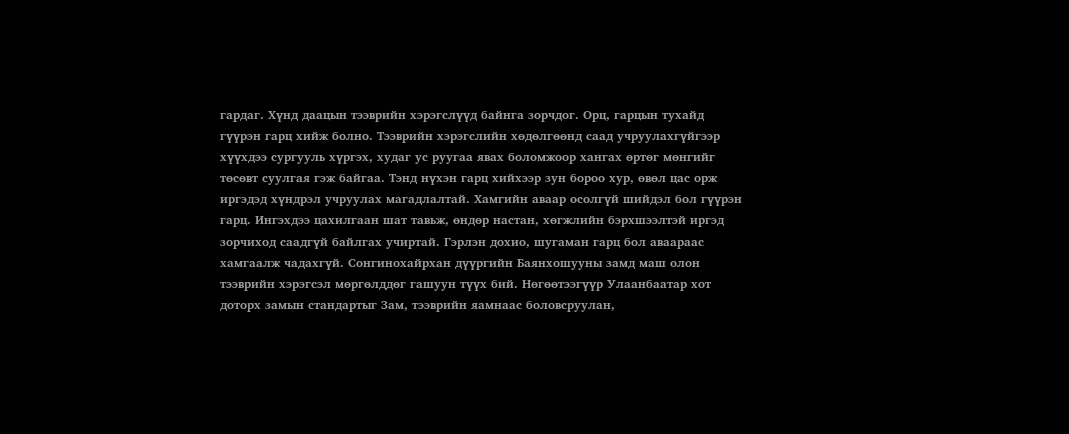гардаг. Хүнд даацын тээврийн хэрэгслүүд байнга зорчдог. Орц, гарцын тухайд гүүрэн гарц хийж болно. Тээврийн хэрэгслийн хөдөлгөөнд саад учруулахгүйгээр хүүхдээ сургууль хүргэх, худаг ус руугаа явах боломжоор хангах өртөг мөнгийг төсөвт суулгая гэж байгаа. Тэнд нүхэн гарц хийхээр зун бороо хур, өвөл цас орж иргэдэд хүндрэл учруулах магадлалтай. Хамгийн аваар осолгүй шийдэл бол гүүрэн гарц. Ингэхдээ цахилгаан шат тавьж, өндөр настан, хөгжлийн бэрхшээлтэй иргэд зорчиход саадгүй байлгах учиртай. Гэрлэн дохио, шугаман гарц бол аваараас хамгаалж чадахгүй. Сонгинохайрхан дүүргийн Баянхошууны замд маш олон тээврийн хэрэгсэл мөргөлддөг гашуун түүх бий. Нөгөөтээгүүр Улаанбаатар хот доторх замын стандартыг Зам, тээврийн яамнаас боловсруулан,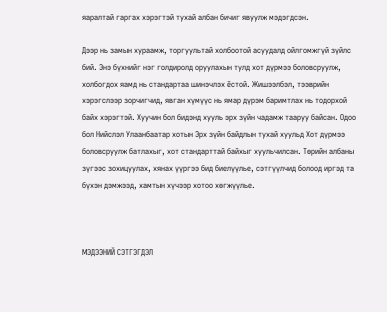яаралтай гаргах хэрэгтэй тухай албан бичиг явуулж мэдэгдсэн.

Дээр нь замын хураамж, торгуультай холбоотой асуудалд ойлгомжгүй зүйлс бий. Энэ бүхнийг нэг голдиролд оруулахын тулд хот дүрмээ боловсруулж, холбогдох яамд нь стандартаа шинэчлэх ёстой. Жишээлбэл, тээврийн хэрэгслээр зорчигчид, явган хүмүүс нь ямар дүрэм баримтлах нь тодорхой байх хэрэгтэй. Хуучин бол бидэнд хууль эрх зүйн чадамж тааруу байсан. Одоо бол Нийслэл Улаанбаатар хотын Эрх зүйн байдлын тухай хуульд Хот дүрмээ боловсруулж батлахыг, хот стандарттай байхыг хуульчилсан. Төрийн албаны зүгээс зохицуулах, хянах үүргээ бид биелүүлье, сэтгүүлчид болоод иргэд та бүхэн дэмжээд, хамтын хүчээр хотоо хөгжүүлье.



МЭДЭЭНИЙ СЭТГЭГДЭЛ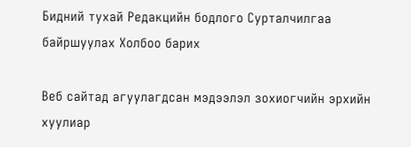Бидний тухай Редакцийн бодлого Сурталчилгаа байршуулах Холбоо барих

Веб сайтад агуулагдсан мэдээлэл зохиогчийн эрхийн хуулиар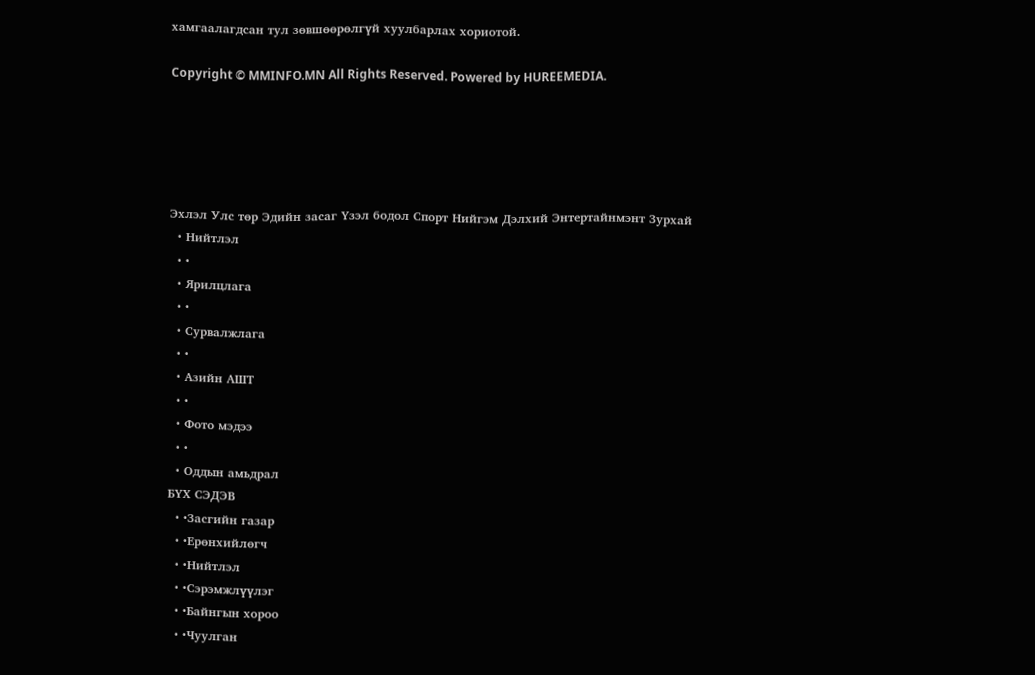хамгаалагдсан тул зөвшөөрөлгүй хуулбарлах хориотой.

Copyright © MMINFO.MN All Rights Reserved. Powered by HUREEMEDIA.





Эхлэл Улс төр Эдийн засаг Үзэл бодол Спорт Нийгэм Дэлхий Энтертайнмэнт Зурхай
  • Нийтлэл
  • •
  • Ярилцлага
  • •
  • Сурвалжлага
  • •
  • Азийн АШТ
  • •
  • Фото мэдээ
  • •
  • Оддын амьдрал
БҮХ СЭДЭВ
  • •Засгийн газар
  • •Ерөнхийлөгч
  • •Нийтлэл
  • •Сэрэмжлүүлэг
  • •Байнгын хороо
  • •Чуулган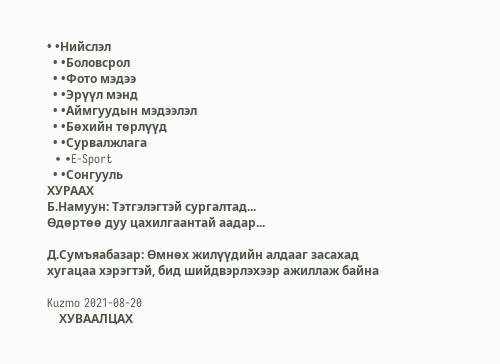• •Нийслэл
  • •Боловсрол
  • •Фото мэдээ
  • •Эрүүл мэнд
  • •Аймгуудын мэдээлэл
  • •Бөхийн төрлүүд
  • •Сурвалжлага
  • •E-Sport
  • •Сонгууль
ХУРААХ
Б.Намуун: Тэтгэлэгтэй сургалтад...
Өдөртөө дуу цахилгаантай аадар...

Д.Сумъяабазар: Өмнөх жилүүдийн алдааг засахад хугацаа хэрэгтэй, бид шийдвэрлэхээр ажиллаж байна

Kuzmo 2021-08-20
    ХУВААЛЦАХ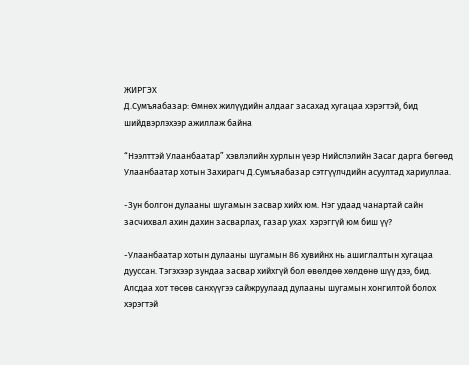ЖИРГЭХ
Д.Сумъяабазар: Өмнөх жилүүдийн алдааг засахад хугацаа хэрэгтэй, бид шийдвэрлэхээр ажиллаж байна

“Нээлттэй Улаанбаатар” хэвлэлийн хурлын үеэр Нийслэлийн Засаг дарга бөгөөд Улаанбаатар хотын Захирагч Д.Сумъяабазар сэтгүүлчдийн асуултад хариуллаа.

-Зун болгон дулааны шугамын засвар хийх юм. Нэг удаад чанартай сайн засчихвал ахин дахин засварлах, газар ухах  хэрэггүй юм биш үү?

-Улаанбаатар хотын дулааны шугамын 86 хувийнх нь ашиглалтын хугацаа дууссан. Тэгэхээр зундаа засвар хийхгүй бол өвөлдөө хөлдөнө шүү дээ, бид. Алсдаа хот төсөв санхүүгээ сайжруулаад дулааны шугамын хонгилтой болох хэрэгтэй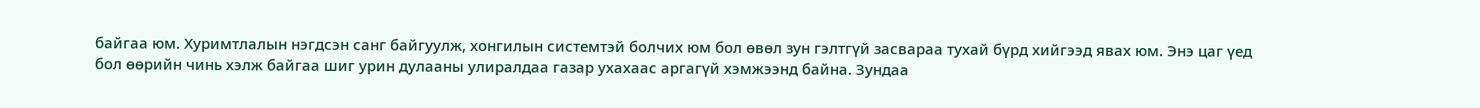байгаа юм. Хуримтлалын нэгдсэн санг байгуулж, хонгилын системтэй болчих юм бол өвөл зун гэлтгүй засвараа тухай бүрд хийгээд явах юм. Энэ цаг үед бол өөрийн чинь хэлж байгаа шиг урин дулааны улиралдаа газар ухахаас аргагүй хэмжээнд байна. Зундаа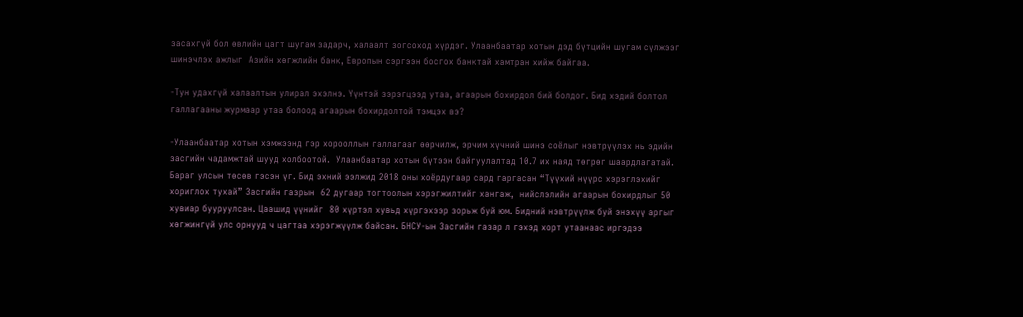засахгүй бол өвлийн цагт шугам задарч, халаалт зогсоход хүрдэг. Улаанбаатар хотын дэд бүтцийн шугам сүлжээг шинэчлэх ажлыг  Азийн хөгжлийн банк, Европын сэргээн босгох банктай хамтран хийж байгаа.

-Тун удахгүй халаалтын улирал эхэлнэ. Үүнтэй зэрэгцээд утаа, агаарын бохирдол бий болдог. Бид хэдий болтол галлагааны журмаар утаа болоод агаарын бохирдолтой тэмцэх вэ?

-Улаанбаатар хотын хэмжээнд гэр хорооллын галлагааг өөрчилж, эрчим хүчний шинэ соёлыг нэвтрүүлэх нь эдийн засгийн чадамжтай шууд холбоотой.  Улаанбаатар хотын бүтээн байгуулалтад 10.7 их наяд төгрөг шаардлагатай. Бараг улсын төсөв гэсэн үг. Бид эхний ээлжид 2018 оны хоёрдугаар сард гаргасан “Түүхий нүүрс хэрэглэхийг хориглох тухай” Засгийн газрын  62 дугаар тогтоолын хэрэгжилтийг хангаж,  нийслэлийн агаарын бохирдлыг 50 хувиар бууруулсан. Цаашид үүнийг  80 хүртэл хувьд хүргэхээр зорьж буй юм. Бидний нэвтрүүлж буй энэхүү аргыг хөгжингүй улс орнууд ч цагтаа хэрэгжүүлж байсан. БНСУ-ын Засгийн газар л гэхэд хорт утаанаас иргэдээ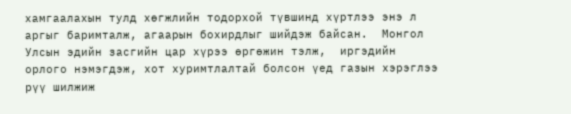хамгаалахын тулд хөгжлийн тодорхой түвшинд хүртлээ энэ л аргыг баримталж, агаарын бохирдлыг шийдэж байсан.  Монгол Улсын эдийн засгийн цар хүрээ өргөжин тэлж,  иргэдийн орлого нэмэгдэж, хот хуримтлалтай болсон үед газын хэрэглээ рүү шилжиж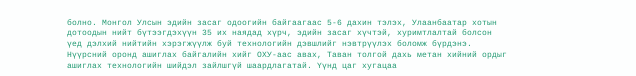болно. Монгол Улсын эдийн засаг одоогийн байгаагаас 5-6 дахин тэлэх, Улаанбаатар хотын дотоодын нийт бүтээгдэхүүн 35 их наядад хүрч, эдийн засаг хүчтэй, хуримтлалтай болсон үед дэлхий нийтийн хэрэгжүүлж буй технологийн дэвшлийг нэвтрүүлэх боломж бүрдэнэ. Нүүрсний оронд ашиглах байгалийн хийг ОХУ-аас авах, Таван толгой дахь метан хийний ордыг ашиглах технологийн шийдэл зайлшгүй шаардлагатай. Үүнд цаг хугацаа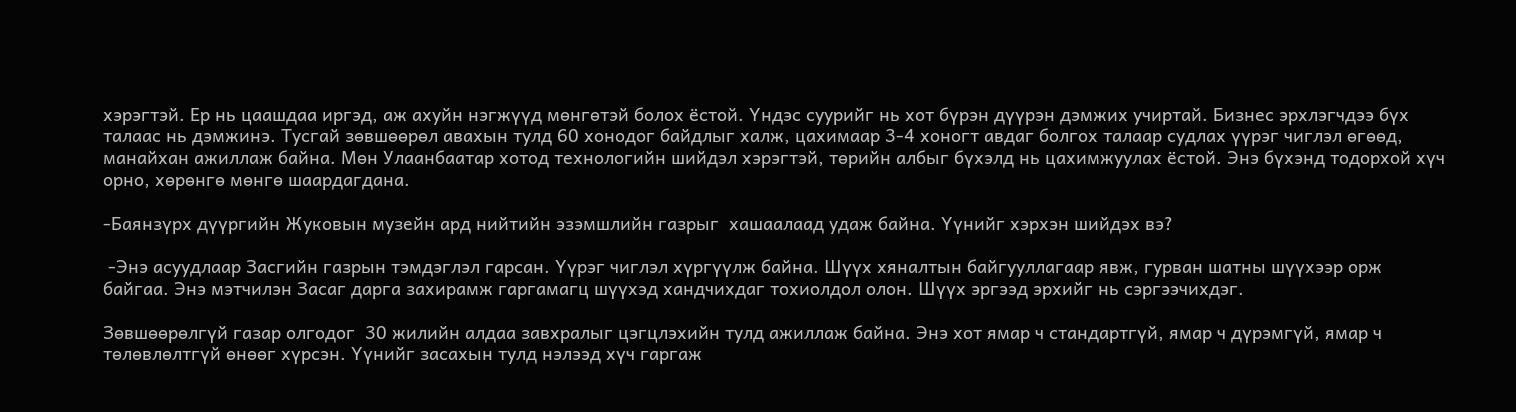хэрэгтэй. Ер нь цаашдаа иргэд, аж ахуйн нэгжүүд мөнгөтэй болох ёстой. Үндэс суурийг нь хот бүрэн дүүрэн дэмжих учиртай. Бизнес эрхлэгчдээ бүх талаас нь дэмжинэ. Тусгай зөвшөөрөл авахын тулд 60 хонодог байдлыг халж, цахимаар 3-4 хоногт авдаг болгох талаар судлах үүрэг чиглэл өгөөд, манайхан ажиллаж байна. Мөн Улаанбаатар хотод технологийн шийдэл хэрэгтэй, төрийн албыг бүхэлд нь цахимжуулах ёстой. Энэ бүхэнд тодорхой хүч орно, хөрөнгө мөнгө шаардагдана.

-Баянзүрх дүүргийн Жуковын музейн ард нийтийн эзэмшлийн газрыг  хашаалаад удаж байна. Үүнийг хэрхэн шийдэх вэ?

 -Энэ асуудлаар Засгийн газрын тэмдэглэл гарсан. Үүрэг чиглэл хүргүүлж байна. Шүүх хяналтын байгууллагаар явж, гурван шатны шүүхээр орж байгаа. Энэ мэтчилэн Засаг дарга захирамж гаргамагц шүүхэд хандчихдаг тохиолдол олон. Шүүх эргээд эрхийг нь сэргээчихдэг.

Зөвшөөрөлгүй газар олгодог  30 жилийн алдаа завхралыг цэгцлэхийн тулд ажиллаж байна. Энэ хот ямар ч стандартгүй, ямар ч дүрэмгүй, ямар ч төлөвлөлтгүй өнөөг хүрсэн. Үүнийг засахын тулд нэлээд хүч гаргаж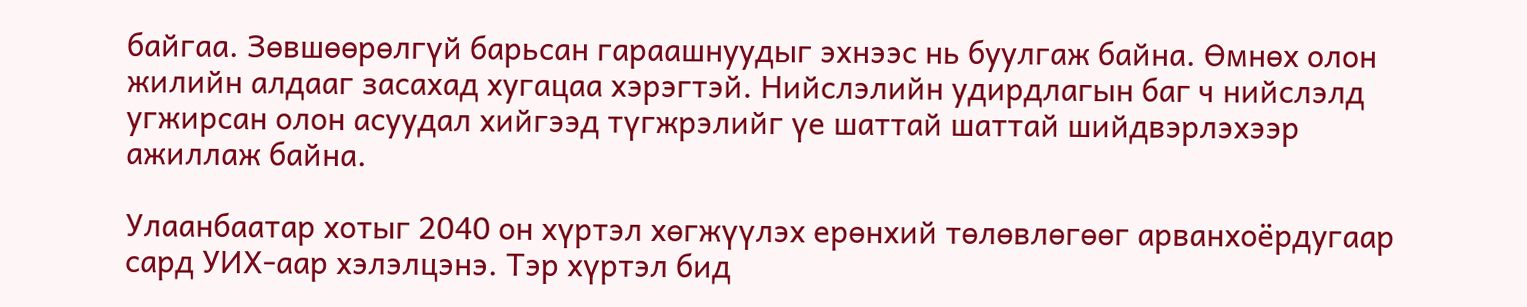байгаа. Зөвшөөрөлгүй барьсан гараашнуудыг эхнээс нь буулгаж байна. Өмнөх олон жилийн алдааг засахад хугацаа хэрэгтэй. Нийслэлийн удирдлагын баг ч нийслэлд угжирсан олон асуудал хийгээд түгжрэлийг үе шаттай шаттай шийдвэрлэхээр ажиллаж байна.

Улаанбаатар хотыг 2040 он хүртэл хөгжүүлэх ерөнхий төлөвлөгөөг арванхоёрдугаар сард УИХ-аар хэлэлцэнэ. Тэр хүртэл бид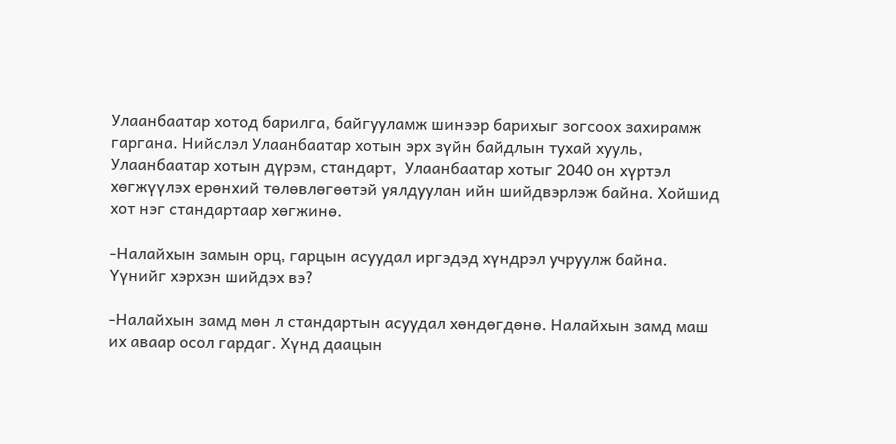Улаанбаатар хотод барилга, байгууламж шинээр барихыг зогсоох захирамж гаргана. Нийслэл Улаанбаатар хотын эрх зүйн байдлын тухай хууль, Улаанбаатар хотын дүрэм, стандарт,  Улаанбаатар хотыг 2040 он хүртэл хөгжүүлэх ерөнхий төлөвлөгөөтэй уялдуулан ийн шийдвэрлэж байна. Хойшид хот нэг стандартаар хөгжинө.

-Налайхын замын орц, гарцын асуудал иргэдэд хүндрэл учруулж байна. Үүнийг хэрхэн шийдэх вэ?

-Налайхын замд мөн л стандартын асуудал хөндөгдөнө. Налайхын замд маш их аваар осол гардаг. Хүнд даацын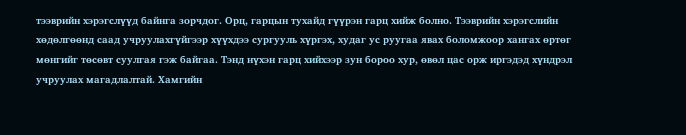тээврийн хэрэгслүүд байнга зорчдог. Орц, гарцын тухайд гүүрэн гарц хийж болно. Тээврийн хэрэгслийн хөдөлгөөнд саад учруулахгүйгээр хүүхдээ сургууль хүргэх, худаг ус руугаа явах боломжоор хангах өртөг мөнгийг төсөвт суулгая гэж байгаа. Тэнд нүхэн гарц хийхээр зун бороо хур, өвөл цас орж иргэдэд хүндрэл учруулах магадлалтай. Хамгийн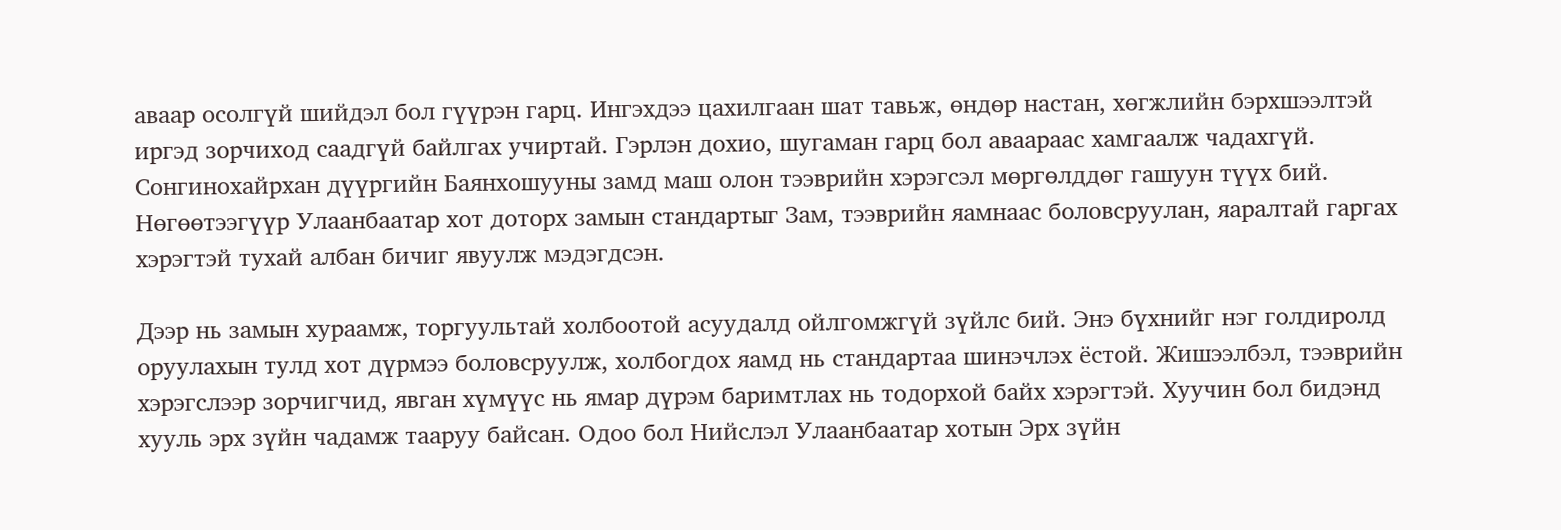аваар осолгүй шийдэл бол гүүрэн гарц. Ингэхдээ цахилгаан шат тавьж, өндөр настан, хөгжлийн бэрхшээлтэй иргэд зорчиход саадгүй байлгах учиртай. Гэрлэн дохио, шугаман гарц бол аваараас хамгаалж чадахгүй. Сонгинохайрхан дүүргийн Баянхошууны замд маш олон тээврийн хэрэгсэл мөргөлддөг гашуун түүх бий. Нөгөөтээгүүр Улаанбаатар хот доторх замын стандартыг Зам, тээврийн яамнаас боловсруулан, яаралтай гаргах хэрэгтэй тухай албан бичиг явуулж мэдэгдсэн.

Дээр нь замын хураамж, торгуультай холбоотой асуудалд ойлгомжгүй зүйлс бий. Энэ бүхнийг нэг голдиролд оруулахын тулд хот дүрмээ боловсруулж, холбогдох яамд нь стандартаа шинэчлэх ёстой. Жишээлбэл, тээврийн хэрэгслээр зорчигчид, явган хүмүүс нь ямар дүрэм баримтлах нь тодорхой байх хэрэгтэй. Хуучин бол бидэнд хууль эрх зүйн чадамж тааруу байсан. Одоо бол Нийслэл Улаанбаатар хотын Эрх зүйн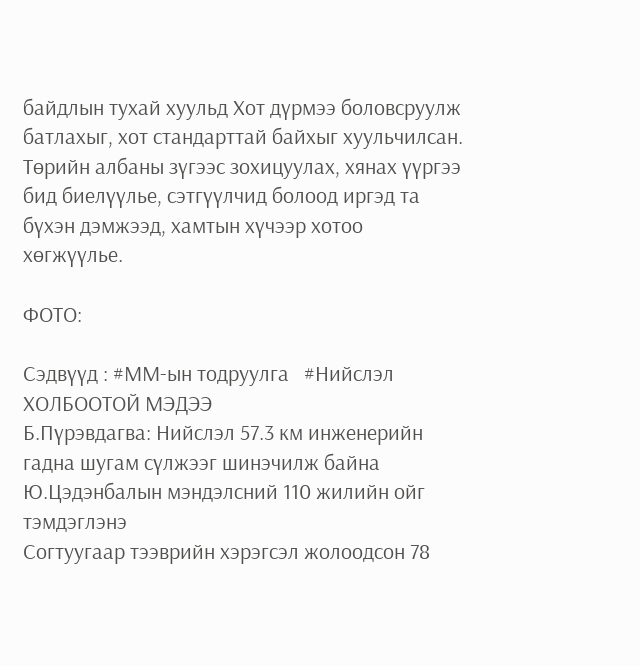байдлын тухай хуульд Хот дүрмээ боловсруулж батлахыг, хот стандарттай байхыг хуульчилсан. Төрийн албаны зүгээс зохицуулах, хянах үүргээ бид биелүүлье, сэтгүүлчид болоод иргэд та бүхэн дэмжээд, хамтын хүчээр хотоо хөгжүүлье.

ФОТО:

Сэдвүүд : #ММ-ын тодруулга   #Нийслэл
ХОЛБООТОЙ МЭДЭЭ
Б.Пүрэвдагва: Нийслэл 57.3 км инженерийн гадна шугам сүлжээг шинэчилж байна
Ю.Цэдэнбалын мэндэлсний 110 жилийн ойг тэмдэглэнэ
Согтуугаар тээврийн хэрэгсэл жолоодсон 78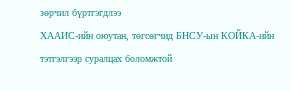зөрчил бүртгэгдлээ
ХААИС-ийн оюутан, төгсөгчид БНСУ-ын КОЙКА-ийн тэтгэлгээр суралцах боломжтой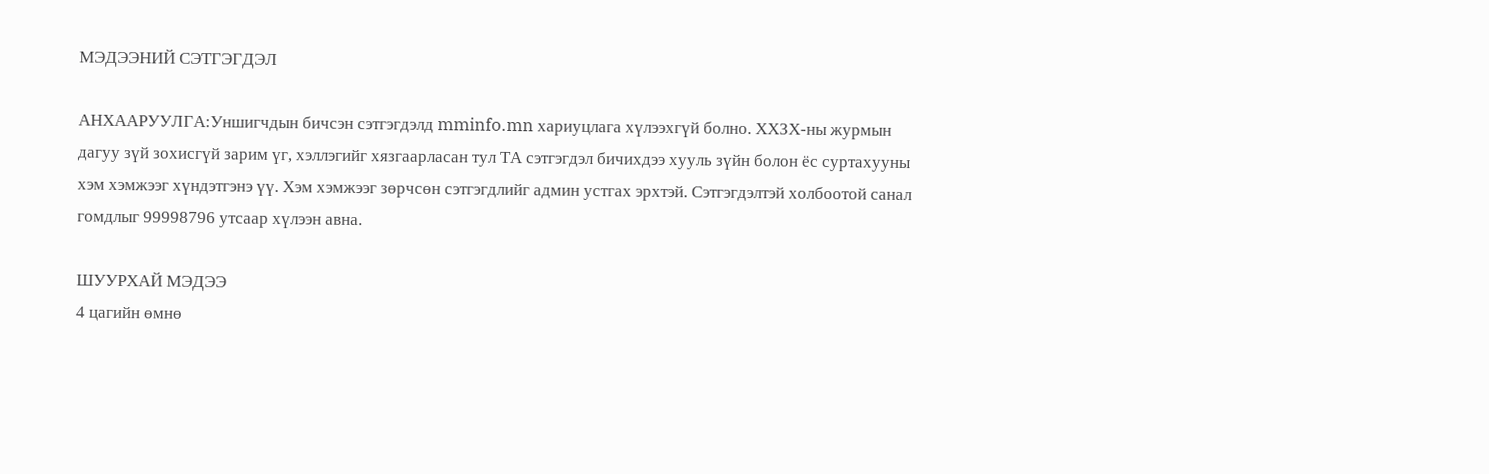МЭДЭЭНИЙ СЭТГЭГДЭЛ

АНХААРУУЛГА:Уншигчдын бичсэн сэтгэгдэлд mminfo.mn хариуцлага хүлээхгүй болно. ХХЗХ-ны журмын дагуу зүй зохисгүй зарим үг, хэллэгийг хязгаарласан тул ТА сэтгэгдэл бичихдээ хууль зүйн болон ёс суртахууны хэм хэмжээг хүндэтгэнэ үү. Хэм хэмжээг зөрчсөн сэтгэгдлийг админ устгах эрхтэй. Сэтгэгдэлтэй холбоотой санал гомдлыг 99998796 утсаар хүлээн авна.

ШУУРХАЙ МЭДЭЭ
4 цагийн өмнө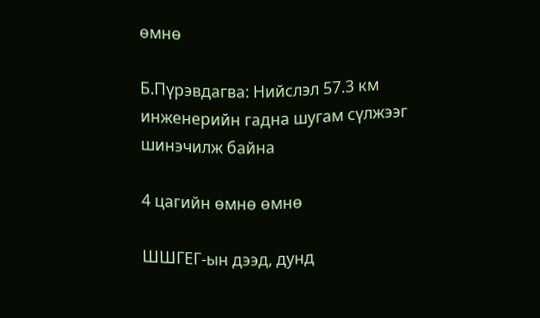өмнө

Б.Пүрэвдагва: Нийслэл 57.3 км инженерийн гадна шугам сүлжээг шинэчилж байна

4 цагийн өмнө өмнө

ШШГЕГ-ын дээд, дунд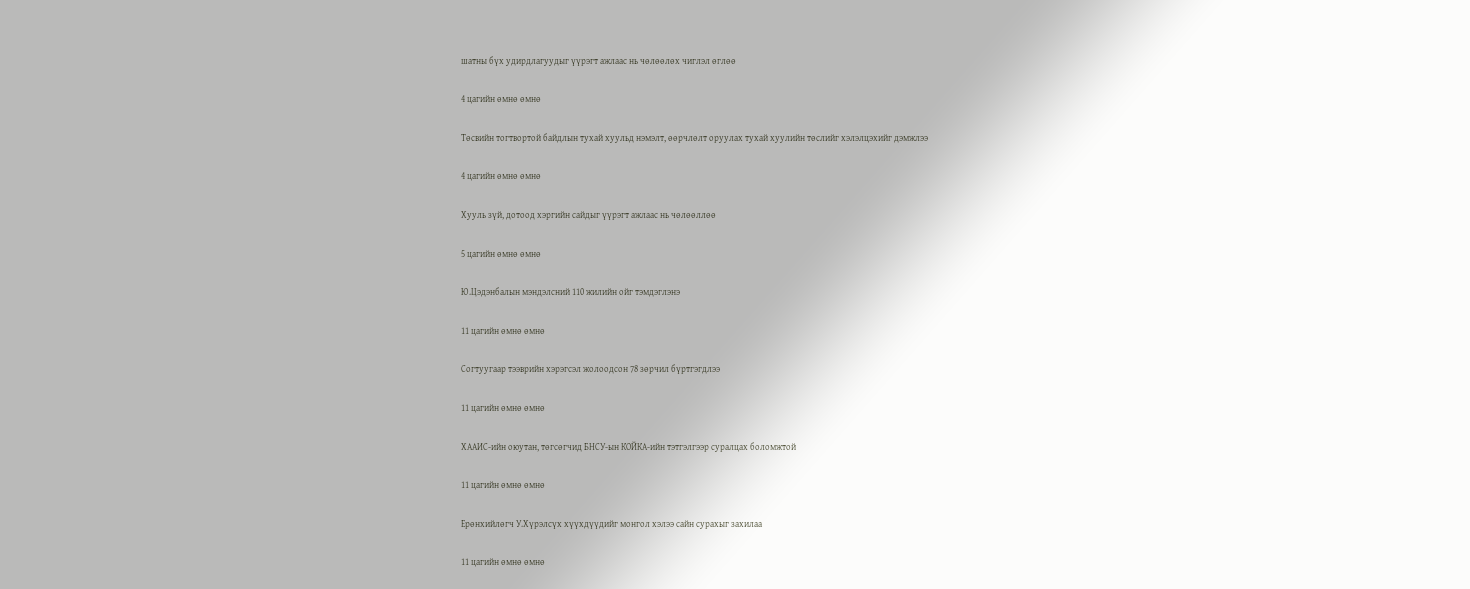шатны бүх удирдлагуудыг үүрэгт ажлаас нь чөлөөлөх чиглэл өглөө

4 цагийн өмнө өмнө

Төсвийн тогтвортой байдлын тухай хуульд нэмэлт, өөрчлөлт оруулах тухай хуулийн төслийг хэлэлцэхийг дэмжлээ

4 цагийн өмнө өмнө

Хууль зүй, дотоод хэргийн сайдыг үүрэгт ажлаас нь чөлөөллөө

5 цагийн өмнө өмнө

Ю.Цэдэнбалын мэндэлсний 110 жилийн ойг тэмдэглэнэ

11 цагийн өмнө өмнө

Согтуугаар тээврийн хэрэгсэл жолоодсон 78 зөрчил бүртгэгдлээ

11 цагийн өмнө өмнө

ХААИС-ийн оюутан, төгсөгчид БНСУ-ын КОЙКА-ийн тэтгэлгээр суралцах боломжтой

11 цагийн өмнө өмнө

Ерөнхийлөгч У.Хүрэлсүх хүүхдүүдийг монгол хэлээ сайн сурахыг захилаа

11 цагийн өмнө өмнө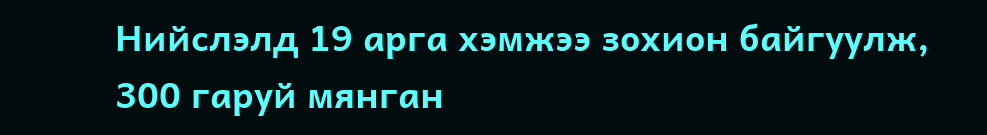Нийслэлд 19 арга хэмжээ зохион байгуулж, 300 гаруй мянган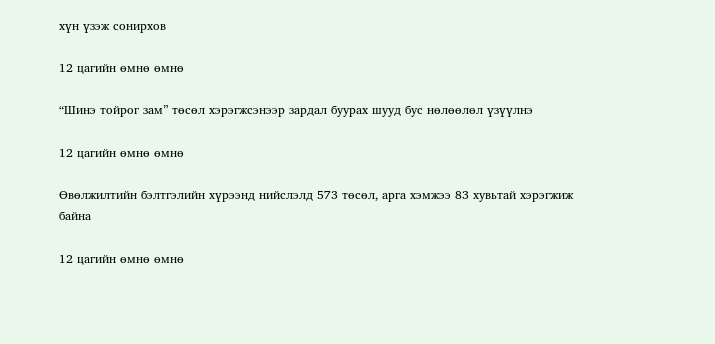хүн үзэж сонирхов

12 цагийн өмнө өмнө

“Шинэ тойрог зам” төсөл хэрэгжсэнээр зардал буурах шууд бус нөлөөлөл үзүүлнэ

12 цагийн өмнө өмнө

Өвөлжилтийн бэлтгэлийн хүрээнд нийслэлд 573 төсөл, арга хэмжээ 83 хувьтай хэрэгжиж байна

12 цагийн өмнө өмнө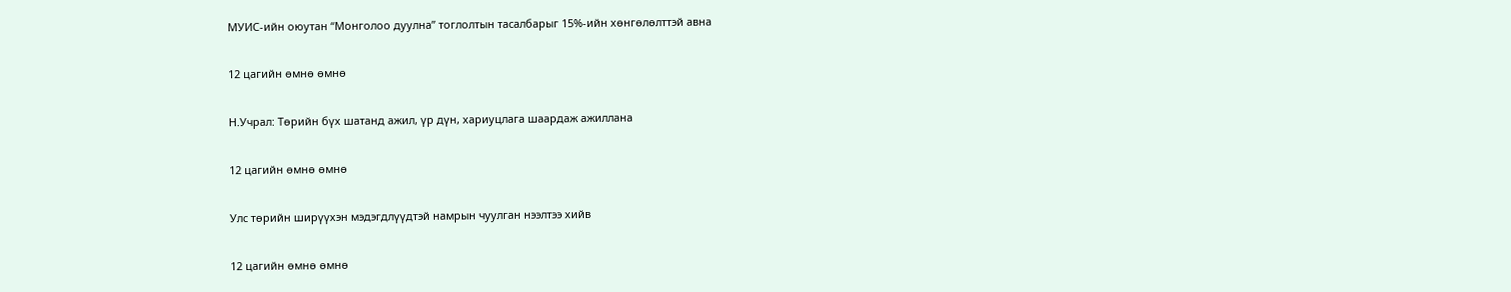МУИС-ийн оюутан “Монголоо дуулна” тоглолтын тасалбарыг 15%-ийн хөнгөлөлттэй авна

12 цагийн өмнө өмнө

Н.Учрал: Төрийн бүх шатанд ажил, үр дүн, хариуцлага шаардаж ажиллана

12 цагийн өмнө өмнө

Улс төрийн ширүүхэн мэдэгдлүүдтэй намрын чуулган нээлтээ хийв

12 цагийн өмнө өмнө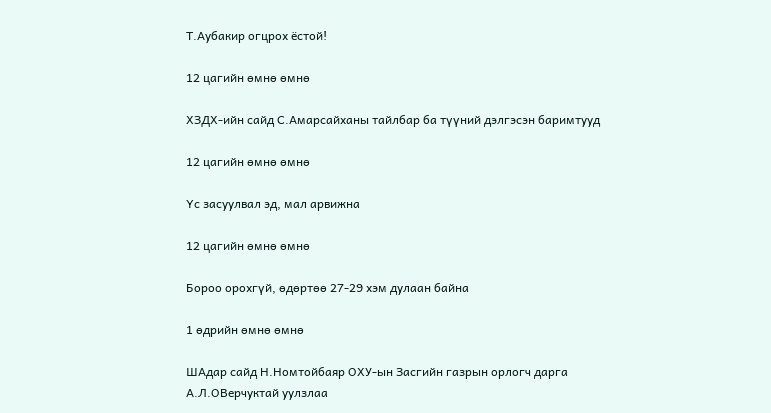Т.Аубакир огцрох ёстой!

12 цагийн өмнө өмнө

ХЗДХ-ийн сайд С.Амарсайханы тайлбар ба түүний дэлгэсэн баримтууд

12 цагийн өмнө өмнө

Үс засуулвал эд, мал арвижна

12 цагийн өмнө өмнө

Бороо орохгүй, өдөртөө 27-29 хэм дулаан байна

1 өдрийн өмнө өмнө

ШАдар сайд Н.Номтойбаяр ОХУ-ын Засгийн газрын орлогч дарга А.Л.ОВерчуктай уулзлаа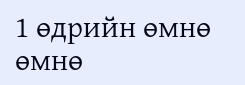1 өдрийн өмнө өмнө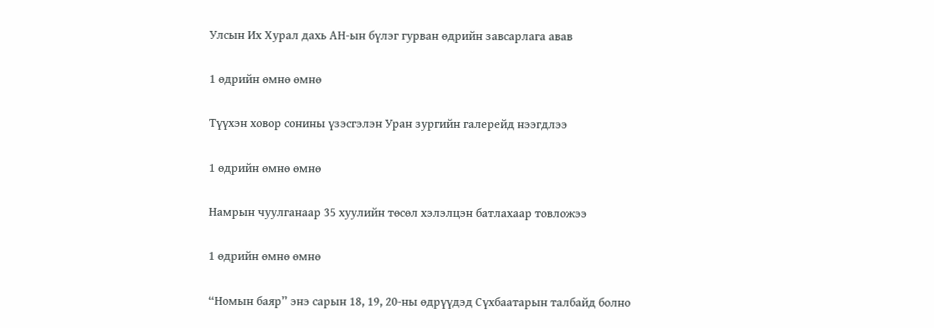Улсын Их Хурал дахь АН-ын бүлэг гурван өдрийн завсарлага авав

1 өдрийн өмнө өмнө

Түүхэн ховор сонины үзэсгэлэн Уран зургийн галерейд нээгдлээ

1 өдрийн өмнө өмнө

Намрын чуулганаар 35 хуулийн төсөл хэлэлцэн батлахаар товложээ

1 өдрийн өмнө өмнө

“Номын баяр” энэ сарын 18, 19, 20-ны өдрүүдэд Сүхбаатарын талбайд болно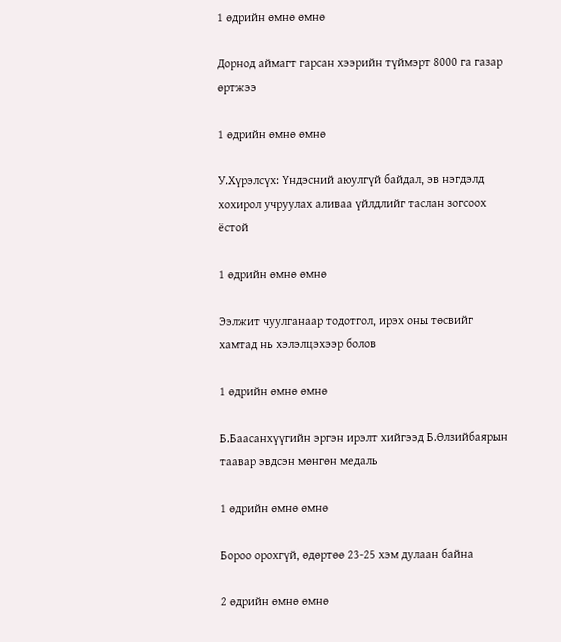1 өдрийн өмнө өмнө

Дорнод аймагт гарсан хээрийн түймэрт 8000 га газар өртжээ

1 өдрийн өмнө өмнө

У.Хүрэлсүх: Үндэсний аюулгүй байдал, эв нэгдэлд хохирол учруулах аливаа үйлдлийг таслан зогсоох ёстой

1 өдрийн өмнө өмнө

Ээлжит чуулганаар тодотгол, ирэх оны төсвийг хамтад нь хэлэлцэхээр болов

1 өдрийн өмнө өмнө

Б.Баасанхүүгийн эргэн ирэлт хийгээд Б.Өлзийбаярын таавар эвдсэн мөнгөн медаль

1 өдрийн өмнө өмнө

Бороо орохгүй, өдөртөө 23-25 хэм дулаан байна

2 өдрийн өмнө өмнө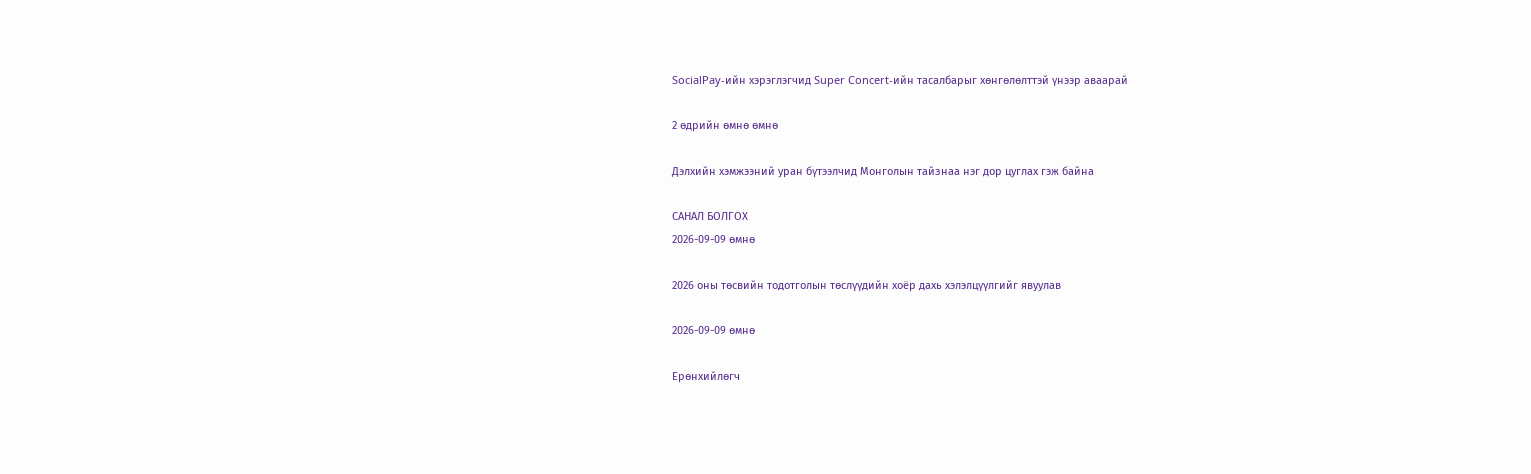SocialPay-ийн хэрэглэгчид Super Concert-ийн тасалбарыг хөнгөлөлттэй үнээр аваарай

2 өдрийн өмнө өмнө

Дэлхийн хэмжээний уран бүтээлчид Монголын тайзнаа нэг дор цуглах гэж байна

САНАЛ БОЛГОХ
2026-09-09 өмнө

2026 оны төсвийн тодотголын төслүүдийн хоёр дахь хэлэлцүүлгийг явуулав

2026-09-09 өмнө

Ерөнхийлөгч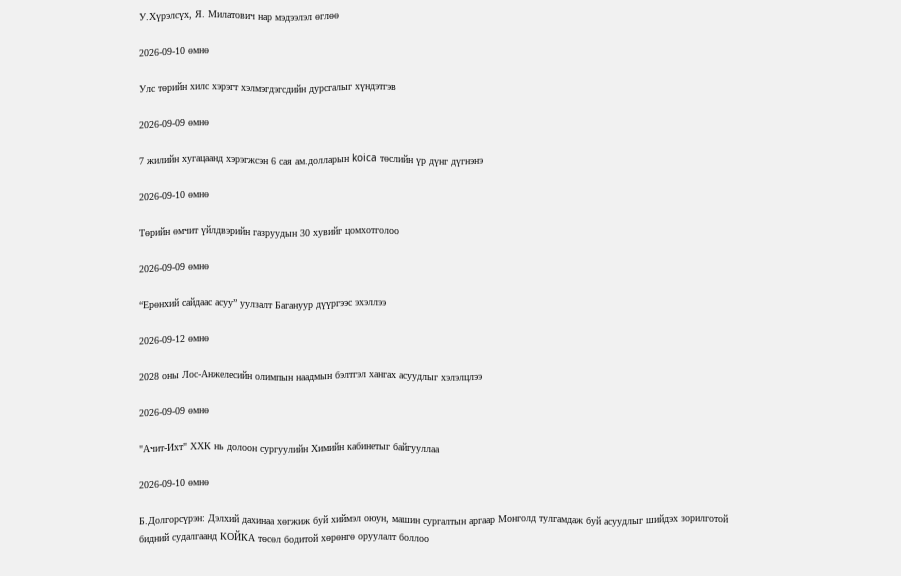У.Хүрэлсүх, Я. Милатович нар мэдээлэл өглөө

2026-09-10 өмнө

Улс төрийн хилс хэрэгт хэлмэгдэгсдийн дурсгалыг хүндэтгэв

2026-09-09 өмнө

7 жилийн хугацаанд хэрэгжсэн 6 сая ам.долларын koica төслийн үр дүнг дүгнэнэ

2026-09-10 өмнө

Төрийн өмчит үйлдвэрийн газруудын 30 хувийг цомхотголоо

2026-09-09 өмнө

“Ерөнхий сайдаас асуу” уулзалт Багануур дүүргээс эхэллээ

2026-09-12 өмнө

2028 оны Лос-Анжелесийн олимпын наадмын бэлтгэл хангах асуудлыг хэлэлцлээ

2026-09-09 өмнө

"Ачит-Ихт" ХХК нь долоон сургуулийн Химийн кабинетыг байгууллаа

2026-09-10 өмнө

Б.Долгорсүрэн: Дэлхий дахинаа хөгжиж буй хиймэл оюун, машин сургалтын аргаар Монголд тулгамдаж буй асуудлыг шийдэх зорилготой бидний судалгаанд КОЙКА төсөл бодитой хөрөнгө оруулалт боллоо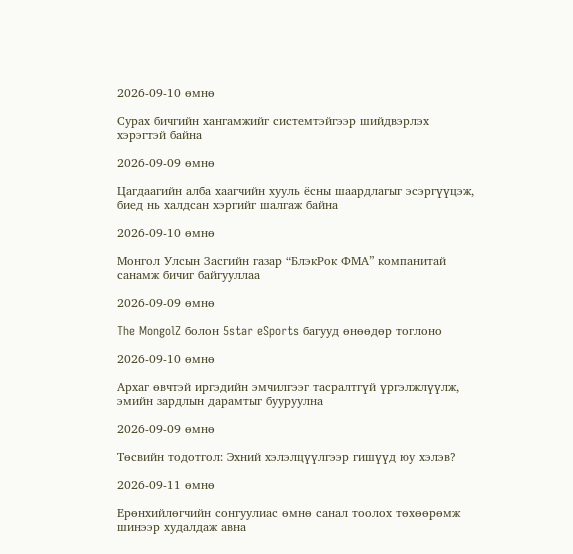2026-09-10 өмнө

Сурах бичгийн хангамжийг системтэйгээр шийдвэрлэх хэрэгтэй байна

2026-09-09 өмнө

Цагдаагийн алба хаагчийн хууль ёсны шаардлагыг эсэргүүцэж, биед нь халдсан хэргийг шалгаж байна

2026-09-10 өмнө

Монгол Улсын Засгийн газар “БлэкРок ФМА” компанитай санамж бичиг байгууллаа

2026-09-09 өмнө

The MongolZ болон 5star eSports багууд өнөөдөр тоглоно

2026-09-10 өмнө

Архаг өвчтэй иргэдийн эмчилгээг тасралтгүй үргэлжлүүлж, эмийн зардлын дарамтыг бууруулна

2026-09-09 өмнө

Төсвийн тодотгол: Эхний хэлэлцүүлгээр гишүүд юу хэлэв?

2026-09-11 өмнө

Ерөнхийлөгчийн сонгуулиас өмнө санал тоолох төхөөрөмж шинээр худалдаж авна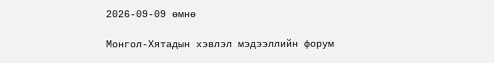2026-09-09 өмнө

Монгол-Хятадын хэвлэл мэдээллийн форум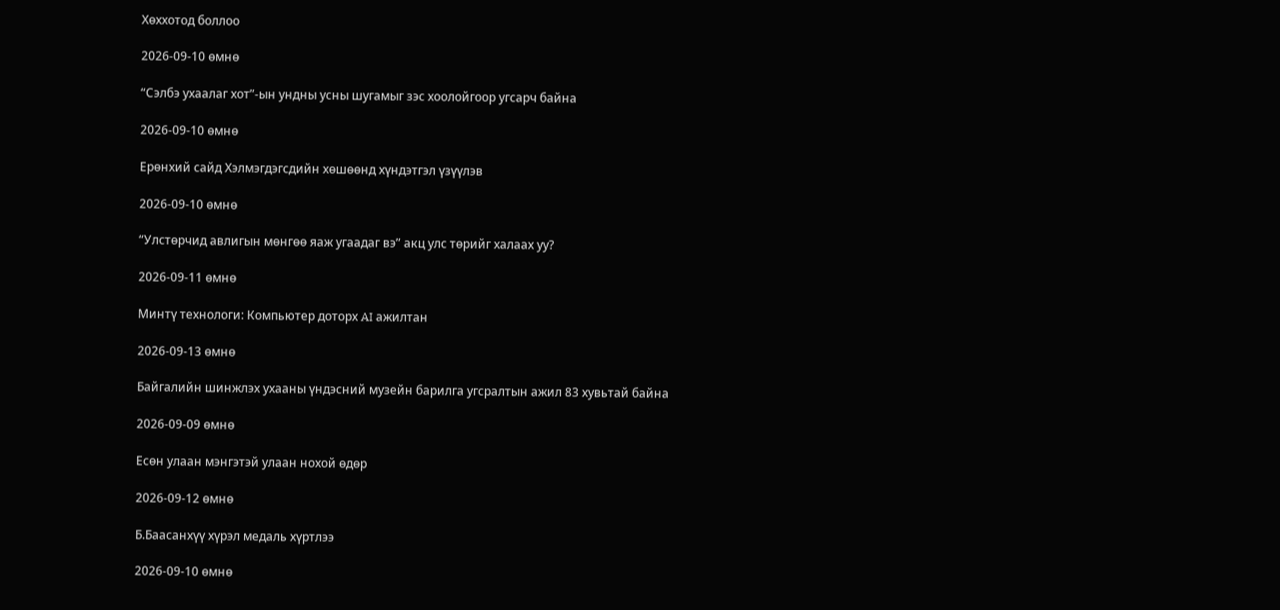Хөххотод боллоо

2026-09-10 өмнө

“Сэлбэ ухаалаг хот”-ын ундны усны шугамыг зэс хоолойгоор угсарч байна

2026-09-10 өмнө

Ерөнхий сайд Хэлмэгдэгсдийн хөшөөнд хүндэтгэл үзүүлэв

2026-09-10 өмнө

“Улстөрчид авлигын мөнгөө яаж угаадаг вэ” акц улс төрийг халаах уу?

2026-09-11 өмнө

Минтү технологи: Компьютер доторх AI ажилтан

2026-09-13 өмнө

Байгалийн шинжлэх ухааны үндэсний музейн барилга угсралтын ажил 83 хувьтай байна

2026-09-09 өмнө

Есөн улаан мэнгэтэй улаан нохой өдөр

2026-09-12 өмнө

Б.Баасанхүү хүрэл медаль хүртлээ

2026-09-10 өмнө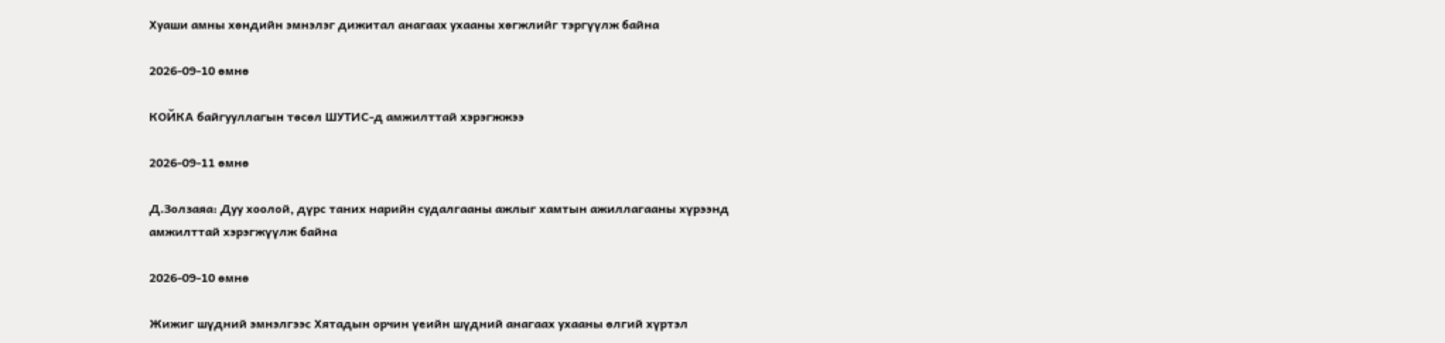Хуаши амны хөндийн эмнэлэг дижитал анагаах ухааны хөгжлийг тэргүүлж байна

2026-09-10 өмнө

КОЙКА байгууллагын төсөл ШУТИС-д амжилттай хэрэгжжээ

2026-09-11 өмнө

Д.Золзаяа: Дуу хоолой, дүрс таних нарийн судалгааны ажлыг хамтын ажиллагааны хүрээнд амжилттай хэрэгжүүлж байна

2026-09-10 өмнө

Жижиг шүдний эмнэлгээс Хятадын орчин үеийн шүдний анагаах ухааны өлгий хүртэл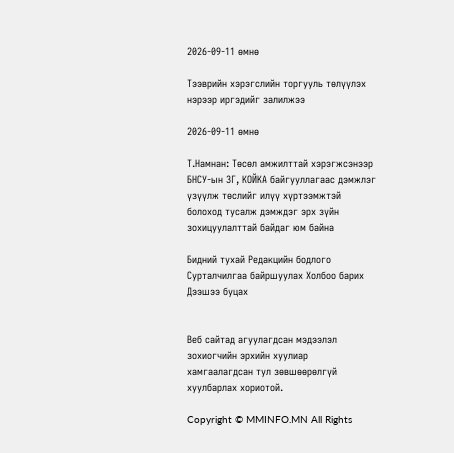2026-09-11 өмнө

Тээврийн хэрэгслийн торгууль төлүүлэх нэрээр иргэдийг залилжээ

2026-09-11 өмнө

Т.Намнан: Төсөл амжилттай хэрэгжсэнээр БНСУ-ын ЗГ, КОЙКА байгууллагаас дэмжлэг үзүүлж төслийг илүү хүртээмжтэй болоход тусалж дэмждэг эрх зүйн зохицуулалттай байдаг юм байна

Бидний тухай Редакцийн бодлого Сурталчилгаа байршуулах Холбоо барих Дээшээ буцах


Веб сайтад агуулагдсан мэдээлэл зохиогчийн эрхийн хуулиар хамгаалагдсан тул зөвшөөрөлгүй хуулбарлах хориотой.

Copyright © MMINFO.MN All Rights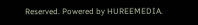Reserved. Powered by HUREEMEDIA.